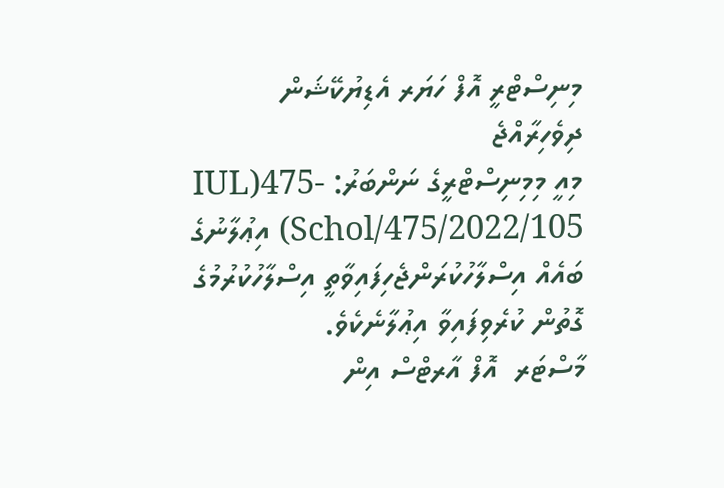މިނިސްޓްރީ އޮފް ހަޔަރ އެޑިޔުކޭޝަން
ދިވެހިރާއްޖެ
މިއީ މިމިނިސްޓްރީގެ ނަންބަރު: IUL)475-Schol/475/2022/105) އިޢުލާނުގެ ބައެއް އިސްލާހުކުރަންޖެހިފައިވާތީ އިސްލާހުކުރުމުގެ ގޮތުން ކުރެވިފައިވާ އިޢުލާނެކެވެ.
މާސްޓަރ  އޮފް އާރޓްސް އިން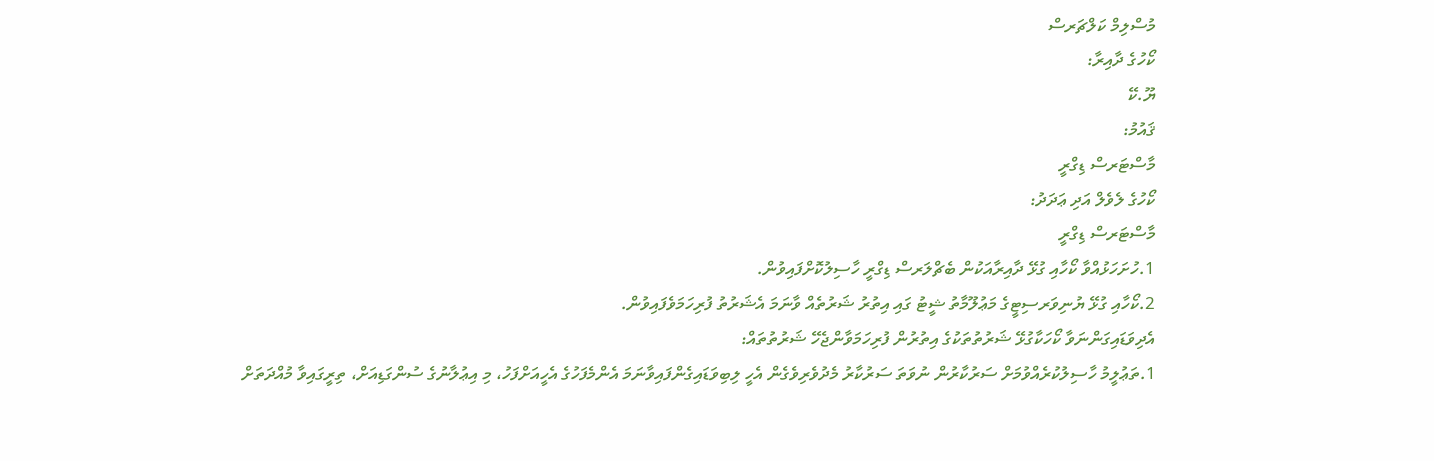މުސްލިމް ކަލްޗަރސް
ކޯހުގެ ދާއިރާ:
ޔޫ.ކޭ
ޤައުމު:
މާސްޓަރސް ޑިގްރީ
ކޯހުގެ ލެވެލް އަދި ޢަދަދު:
މާސްޓަރސް ޑިގްރީ
1.ހުށަހަޅުއްވާ ކޯހާއި ގުޅޭ ދާއިރާއަކުން ބެޗްލަރސް ޑިގްރީ ހާސިލުކޮށްފައިވުން.
2.ކޯހާއި ގުޅޭ ޔުނިވަރސިޓީގެ މަޢުލޫމާތު ޝީޓު ގައި އިތުރު ޝަރުތެއް ވާނަމަ އެޝަރުތު ފުރިހަމަވެފައިވުން.
އެދިވަޑައިގަންނަވާ ކޯހަކާގުޅޭ ޝަރުތުތަކުގެ އިތުރުން ފުރިހަމަވާންޖެހޭ ޝަރުތުތައް:
1.ތަޢުލީމު ހާސިލުކުރެއްވުމަށް ސަރުކާރުން ނުވަތަ ސަރުކާރު މެދުވެރިވެގެން އެހީ ލިބިވަޑައިގެންފައިވާނަމަ އެންމެފަހުގެ އެހީއަށްފަހު، މި އިޢުލާނުގެ ސުންގަޑިއަށް، ތިރީގައިވާ މުއްދަތަށް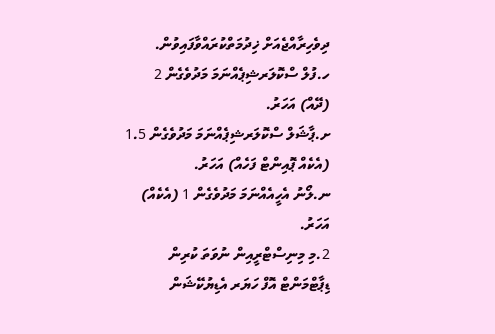ދިވެހިރާއްޖެއަށް ޚިދުމަތްކުރައްވާފައިވުން.
ހ.ފުލް ސްކޮލަރޝިޕެއްނަމަ މަދުވެގެން 2 (ދޭއް) އަހަރު.
ށ.ޕާޝަލް ސްކޮލަރޝިޕެއްނަމަ މަދުވެގެން 1.5 (އެކެއް ޕޮއިންޓް ފަހެއް) އަހަރު.
ނ.ލޯނު އެހީއެއްނަމަ މަދުވެގެން 1 (އެކެއް) އަހަރު.
2.މި މިނިސްޓްރީއިން ނުވަތަ ކުރިން ޑިޕާޓްމަންޓް އޮފް ހަޔަރ އެޑިޔުކޭޝަން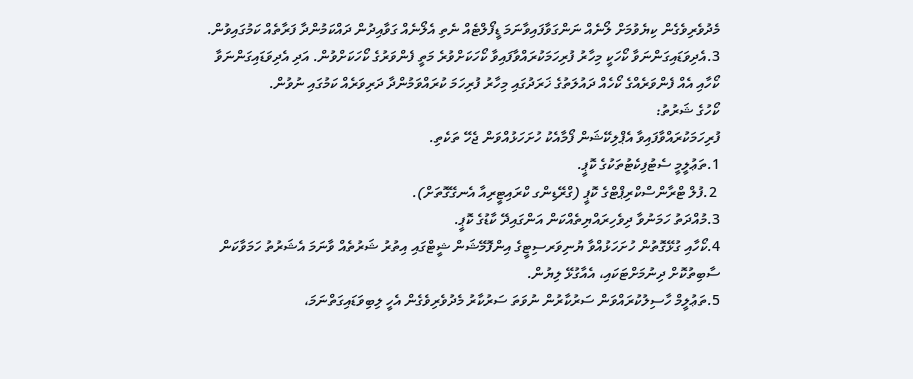މެދުވެރިވެގެން ކިޔެވުމަށް ލޯނެއް ނަންގަވާފައިވާނަމަ ޑީފޯލްޓެއް ނެތި އެލޯނެއް ގަވާއިދުން ދައްކަމުންދާ ފަރާތެއް ކަމުގައިވުން.
3.އެދިވަޑައިގަންނަވާ ކޯހަކީ މިހާރު ފުރިހަމަކުރައްވާފައިވާ ކޯހަކަށްވުރެ މަތީ ފެންވަރުގެ ކޯހަކަށްވުން. އަދި އެދިވަޑައިގަންނަވާ ކޯހާއި އެއް ފެންވަރެއްގެ ކޯހެއް ދައުލަތުގެ ޚަރަދުގައި މިހާރު ފުރިހަމަ ކުރައްވަމުންދާ ދަރިވަރެއް ކަމުގައި ނުވުން.
ކޯހުގެ ޝަރުތު:
ފުރިހަމަކުރައްވާފައިވާ އެޕްލިކޭޝަން ފޯމާއެކު ހުށަހަޅުއްވަން ޖެހޭ ތަކެތި.
1.ތަޢުލީމީ ސެޓުފިކެޓުތަކުގެ ކޮޕީ.
 2.ފުލް ޓްރާންސްކްރިޕްޓްގެ ކޮޕީ (ގްރޭޑިންގ ކްރައިޓީރިއާ އެނގޭގޮތަށް).
3.މުއްދަތު ހަމަނުވާ ދިވެހިރައްޔިތެއްކަން އަންގައިދޭ ކާޑުގެ ކޮޕީ.
4.ކޯހާއި ގުޅޭގޮތުން ހުށަހަޅުއްވާ ޔުނިވަރސިޓީގެ އިންފޮމޭޝަން ޝީޓްގައި އިތުރު ޝަރުތެއް ވާނަމަ އެޝަރުތު ހަމަވާކަން ސާބިތުކޮށް ދިނުމަށްޓަކައި، އެއާގުޅޭ ލިޔުން.
5.ތަޢުލީމް ހާސިލުކުރައްވަން ސަރުކާރުން ނުވަތަ ސަރުކާރު މެދުވެރިވެގެން އެހީ ލިބިވަޑައިގަތްނަމަ،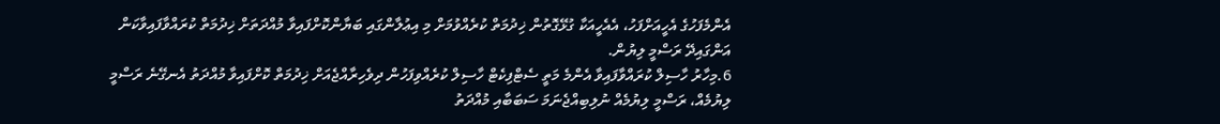އެންމެފަހުގެ އެހީއަށްފަހު، އެއެހީއަކާ ގުޅޭގޮތުން ޚިދުމަތް ކުރެއްވުމަށް މި އިޢުލާންގައި ބަޔާންކޮށްފައިވާ މުއްދަތަށް ޚިދުމަތް ކުރައްވާފައިވާކަން އަންގައިދޭ ރަސްމީ ލިޔުން.
6.މިހާރު ހާސިލް ކުރައްވާފައިވާ އެންމެ މަތީ ސެޓްފިކެޓް ހާސިލް ކުރެއްވިފަހުން ދިވެހިރާއްޖެއަށް ޚިދުމަތް ކޮށްފައިވާ މުއްދަތު އެނގޭނެ ރަސްމީ ލިޔުމެއް، ރަސްމީ ލިޔުމެއް ނުލިބިއްޖެނަމަ ސަބަބާއި މުއްދަތު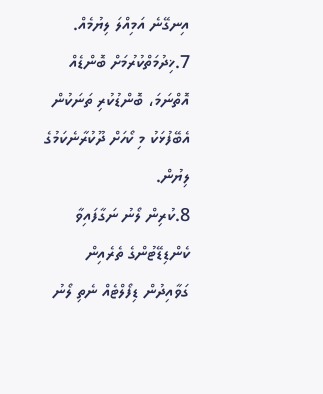އިނގޭނެ އަމިއްލަ ލިޔުމެއް.
7.ޚިދުމަތްކުރުމަށް ބޮންޑެއް އޮތްނަމަ، ބޮންޑުކުރި ތަނަކުން އެބޭފުޅަކު މި ކޯހަށް ދޫކުރާނެކަމުގެ ލިޔުން.
8.ކުރިން ލޯނު ނަގާފައިވާ ކެންޑިޑޭޓުންގެ ތެރެއިން ގަވާއިދުން ޑިފޯލްޓެއް ނެތި ލޯނު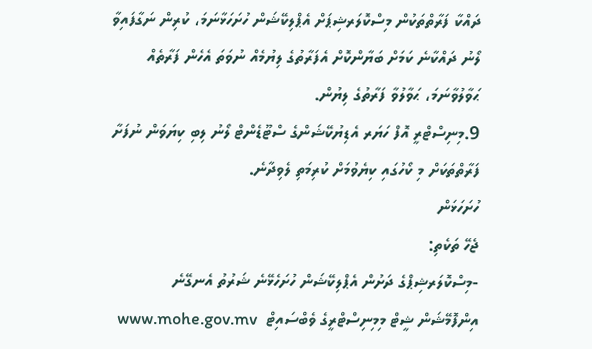ދައްކާ ފަރާތްތަކުން މިސްކޮލަރޝިޕަށް އެޕްލިކޭޝަން ހުށަހަޅާނަމަ، ކުރިން ނަގާފައިވާ ލޯނު ދައްކާނެ ކަމަށް ބަޔާންކޮށް އެފަރާތުގެ ލިޔުމެއް ނުވަތަ އެހެން ފަރާތެއް ޙަވާލުވާނަމަ، ޙަވާލުވާ ފަރާތުގެ ލިޔުން.
9.މިނިސްޓްރީ އޮފް ހަޔަރ އެޑިޔުކޭޝަންގެ ސްޓޫޑެންޓް ލޯނު ލިބި ކިޔަވަން ނުފަށާ ފަރާތްތަކަށް މި ކޯހުގައި ކިޔެވުމަށް ކުރިމަތި ލެވިދާނެ.
ހުށަހަޅަން
ޖެހޭ ތަކެތި:
-މިސްކޮލަރޝިޕްގެ ދަށުން އެޕްލިކޭޝަން ހުށަހެޅޭނެ ޝަރުތު އެނގޭނެ  އިންފޮމޭޝަން ޝީޓް މިމިނިސްޓްރީގެ ވެބްސައިޓް  www.mohe.gov.mv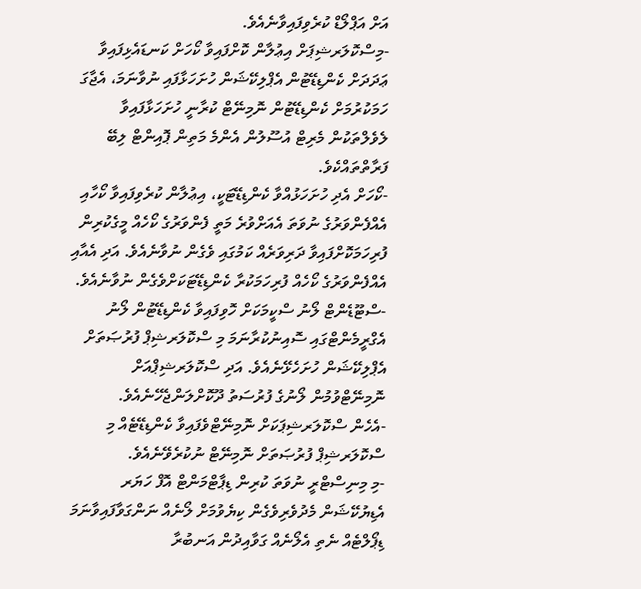އަށް އަޕްލޯޑް ކުރެވިފައިވާނެއެވެ.
-މިސްކޮލަރޝިޕަށް އިޢުލާން ކޮށްފައިވާ ކޯހަށް ކަނޑައެޅިފައިވާ ޢަދަދަށް ކެންޑިޑޭޓުން އެޕްލިކޭޝަން ހުށަހަޅާފައި ނުވާނަމަ، އެޖާގަ ހަމަކުރުމަށް ކެންޑިޑޭޓުން ނޮމިނޭޓް ކުރާނީ ހުށަހަޅާފައިވާ ލެވެލްތަކުން މެރިޓް އުސޫލުން އެންމެ މަތިން ޕޮއިންޓް ލިބޭ ފަރާތްތައްކެވެ.
-ކޯހަށް އެދި ހުށަހަޅުއްވާ ކެންޑިޑޭޓަކީ، އިޢުލާން ކުރެވިފައިވާ ކޯހާއި އެއްފެންވަރުގެ ނުވަތަ އެއަށްވުރެ މަތީ ފެންވަރުގެ ކޯހެއް މީގެކުރިން ފުރިހަމަކޮށްފައިވާ ދަރިވަރެއް ކަމުގައި ވެގެން ނުވާނެއެވެ. އަދި އެއާއި އެއްފެންވަރުގެ ކޯހެއް ފުރިހަމަކުރާ ކެންޑިޑޭޓަކަށްވެގެން ނުވާނެއެވެ.
-ސްޓޫޑެންޓް ލޯނު ސްކީމަކަށް ހޮވިފައިވާ ކެންޑިޑޭޓުން ލޯނު އެގްރީމެންޓްގައި ސޮއިނުކުރާނަމަ މި ސްކޮލަރޝިޕް ފުރުޞަތަށް އެޕްލިކޭޝަން ހުށަހެޅޭނެއެވެ. އަދި ސްކޮލަރޝިޕްއަށް ނޮމިނޭޓްވުމުން ލޯނުގެ ފުރުސަތު ދޫކޮށްލަންޖެހޭނެއެވެ.
-އެހެން ސްކޮލަރޝިޕަކަށް ނޮމިނޭޓްވެފައިވާ ކެންޑިޑޭޓެއް މި ސްކޮލަރޝިޕް ފުރުޞަތަށް ނޮމިނޭޓް ނުކުރެވޭނެއެވެ.
-މި މިނިސްޓްރީ ނުވަތަ ކުރިން ޑިޕާޓްމަންޓް އޮފް ހަޔަރ އެޑިޔުކޭޝަން މެދުވެރިވެގެން ކިޔެވުމަށް ލޯނެއް ނަންގަވާފައިވާނަމަ ޑިޕޯލްޓެއް ނެތި އެލޯނެއް ގަވާއިދުން އަނބުރާ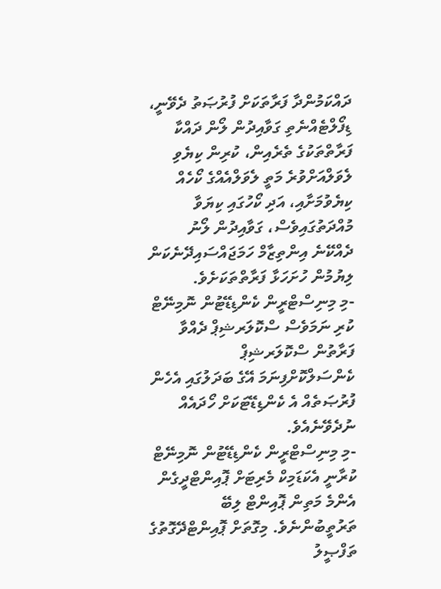ދައްކަމުންދާ ފަރާތަކަށް ފުރުޞަތު ދެވޭނީ، ޑިފޯލްޓެއްނެތި ގަވާއިދުން ލޯން ދައްކާ ފަރާތްތަކުގެ ތެރެއިން، ކުރިން ކިޔެވި ލެވަލްއަށްވުރެ މަތީ ލެވަލްއެއްގެ ކޯހެއް ކިޔެވުމަށާއި، އަދި ކޯހުގައި ކިޔަވާ މުއްދަތުގައިވެސް، ގަވާއިދުން ލޯނު ދެއްކޭނެ އިންތިޒާމް ހަމަޖައްސައިދޭނެކަން ލިޔުމުން ހުށަހަޅާ ފަރާތްތަކަށެވެ.
-މި މިނިސްޓްރީން ކެންޑިޑޭޓުން ނޮމިނޭޓް ކުރި ނަމަވެސް ސްކޮލަރޝިޕް ދެއްވާ ފަރާތުން ސްކޮލަރޝިޕް ކެންސަލްކޮށްފިނަމަ އޭގެ ބަދަލުގައި އެހެން ފުރުޞަތެއް އެ ކެންޑިޑޭޓަކަށް ހޯދައެއް ނުދެވޭނެއެވެ.
-މި މިނިސްޓްރީން ކެންޑިޑޭޓުން ނޮމިނޭޓް ކުރާނީ އެކަޑަމިކް މެރިޓަށް ޕޮއިންޓްދީގެން އެންމެ މަތިން ޕޮއިންޓް ލިބޭ ތަރުތީބުންނެވެ. މިގޮތަށް ޕޮއިންޓްދޭގޮތުގެ ތަފްޞީލު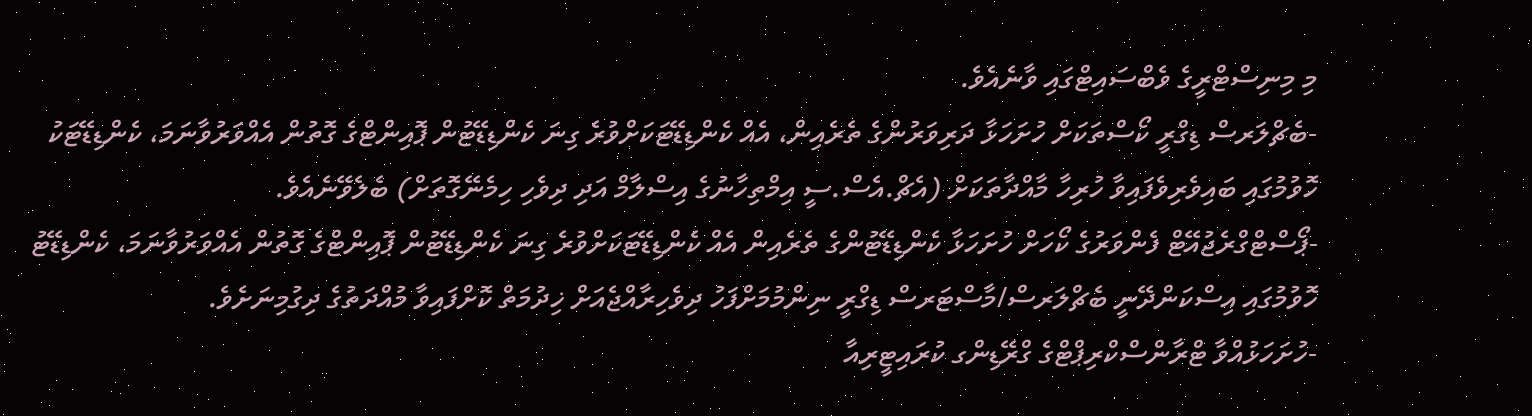މި މިނިސްޓްރީގެ ވެބްސައިޓްގައި ވާނެއެވެ.
-ބެޗްލަރސް ޑިގްރީ ކޯސްތަކަށް ހުށަހަޅާ ދަރިވަރުންގެ ތެރެއިން، އެއް ކެންޑިޑޭޓަކަށްވުރެ ގިނަ ކެންޑިޑޭޓުން ޕޮއިންޓްގެ ގޮތުން އެއްވަރުވާނަމަ، ކެންޑިޑޭޓަކު ހޮވުމުގައި ބައިވެރިވެފައިވާ ހުރިހާ މާއްދާތަކަށް (އެޗް.އެސް.ސީ އިމްތިހާނުގެ އިސްލާމް އަދި ދިވެހި ހިމެނޭގޮތަށް) ބެލެވޭނެއެވެ.
-ޕޯސްޓްގްރެޖުއޭޓް ފެންވަރުގެ ކޯހަށް ހުށަހަޅާ ކެންޑިޑޭޓުންގެ ތެރެއިން އެއް ކެންޑިޑޭޓަކަށްވުރެ ގިނަ ކެންޑިޑޭޓުން ޕޮއިންޓްގެ ގޮތުން އެއްވަރުވާނަމަ، ކެންޑިޑޭޓު ހޮވުމުގައި އިސްކަންދޭނީ ބެޗްލަރސް/މާސްޓަރސް ޑިގްރީ ނިންމުމަށްފަހު ދިވެހިރާއްޖެއަށް ޚިދުމަތް ކޮށްފައިވާ މުއްދަތުގެ ދިގުމިނަށެވެ.
-ހުށަހަޅުއްވާ ޓްރާންސްކްރިޕްޓްގެ ގްރޭޑިންގ ކުރައިޓީރިއާ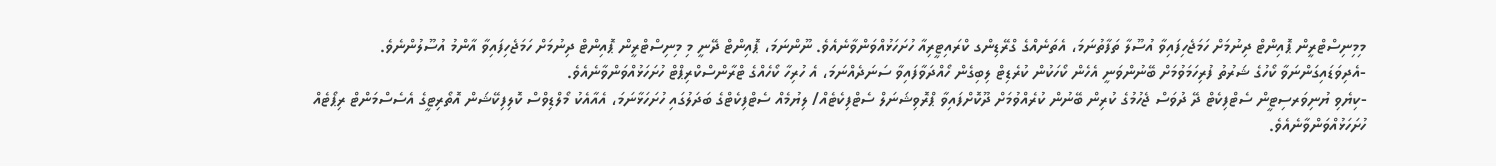މިމިނިސްޓްރީން ޕޮއިންޓް ދިނުމަށް ހަމަޖެހިފައިވާ އުސޫލާ ތަފާތުނަމަ، އެތަނެއްގެ ގްރޭޑިންގ ކްރައިޓީރިއާ ހުށަހަޅުއްވަންވާނެއެވެ. ނޫންނަމަ، ޕޮއިންޓް ދޭނީ މި މިނިސްޓްރީން ޕޮއިންޓް ދިނުމަށް ހަމަޖެހިފައިވާ އާންމު އުސޫލުންނެވެ.
-އެދިވަޑައިގަންނަވާ ކޯހުގެ ޝަރުތު ފުރިހަމަވުމަށް ބޭނުންވަނީ އެހެން ކޯހަކުން ކުރެޑިޓް ލިބިގެން ހޯއްދަވާފައިވާ ސަނަދެއްނަމަ، އެ ހުރިހާ ކޯހެއްގެ ޓްރާންސްކްރިޕްޓް ހުށަހަޅުއްވަންވާނެއެވެ.
-ކިޔެވި ޔުނިވަރސިޓީން ސެޓްފިކެޓް ދޭ ދުވަސް ޖެހުމުގެ ކުރިން ބޭނުން ކުރެއްވުމަށް ދޫކޮށްފައިވާ ޕްރޮވިޝަނަލް ސެޓްފިކެޓެއް/ ލިޔުމެއް ސެޓްފިކެޓްގެ ބަދަލުގައި ހުށަހަޅާނަމަ، އެއާއެކު މޯލްޑިވްސް ކޮލިފިކޭޝަން އޮތޯރިޓީގެ އެސެސްމަންޓް ރިޕޯޓެއް ހުށަހަޅުއްވަންވާނެއެވެ.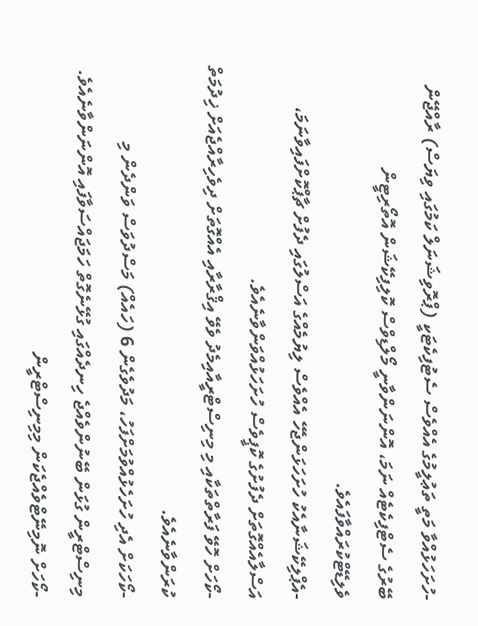-ހުށަހަޅުއްވާ މަތީ ތަޢުލީމުގެ އެއްވެސް ސެޓުފިކެޓަކީ (ޕްރޮވިޝަނަލް ކަމުގައި ވިޔަސް) ރާއްޖޭން ބޭރުގެ ސެޓްފިކެޓެއް ނަމަ، އޮންނަންވާނީ މޯލްޑިވްސް ކޮލިފިކޭޝަން އޮތޯރިޓީން ވެލިޑޭޓްކުރައްވާފައެވެ.
-އެޕްލިކޭޝަނާއެކު ހުށަހަޅަންޖެހޭ އެއްވެސް ލިޔުމެއްގެ އަސްލުގައި ދެފުށް ޗާޕްކޮށްފައިވާނަމަ، އަސްލާއެއްގޮތަށް ދެފުށުގެ ކޮޕީވެސް ހުށަހަޅުއްވަންވާނެއެވެ.
-ކޯހަށް ހޮވޭ ފަރާތްތަކާއި މި މިނިސްޓްރީއާއިމެދު ވެވޭ އިޤްރާރާއި އެއްގޮތަށް ދިވެހިރާއްޖެއަށް ޚިދުމަތް ކުރަންވާނެއެވެ.
-ކޯހަކަށް އެދި ހުށަހެޅުއްވުމަށްފަހު، މަދުވެގެން 6 (ހައެއް) މަސްދުވަސް ވަންދެން މި މިނިސްޓްރީން ގުޅަން ބޭނުންވެއްޖެ ހިނދެއްގައި ގުޅޭނެގޮތް ހަމަޖައްސަވާފައި އޮންނަންވާނެއެވެ.
-ކޯހަށް ނޮމިނޭޓްވެއްޖެކަން މިމިނިސްޓްރީން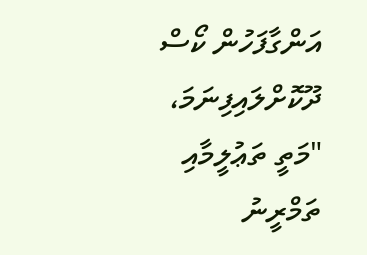އަންގާފަހުން ކޯސް ދޫކޮށްލައިފިނަމަ، "މަތީ ތަޢުލީމާއި ތަމްރީނު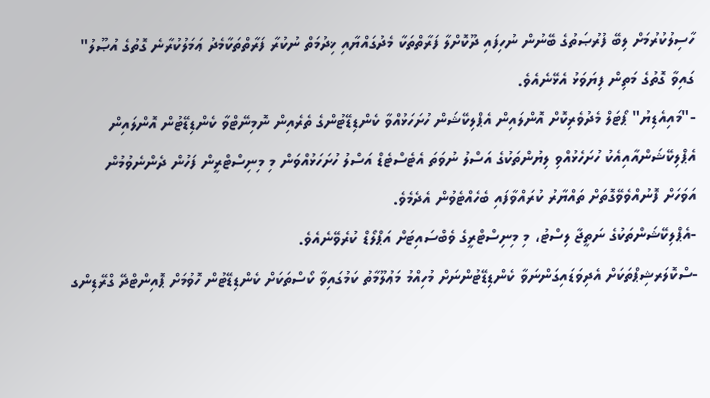ހާސިލުކުރުމަށް ލިބޭ ފުރުޞަތުގެ ބޭނުން ނުހިފައި ދޫކޮށްލާ ފަރާތްތަކާ މެދުގައްޔާއި ޚިދުމަތް ނުކުރާ ފަރާތްތަކާމެދު ޢަމަލުކުރާނެ ގޮތުގެ އުޞޫލު" ގައިވާ ގޮތުގެ މަތިން ފިޔަވަޅު އެޅޭނެއެވެ.
-"މައިއެޑިޔު" ޕޯޓަލް މެދުވެރިކޮށް އޮންލައިން އެޕްލިކޭޝަން ހުށަހަޅުއްވާ ކެންޑިޑޭޓުންގެ ތެރެއިން ނޮމިނޭޓްވާ ކެންޑިޑޭޓުން އޮންލައިން އެޕްލިކޭޝަންއާއިއެކު ހުށަހެޅުއްވި ލިޔުންތަކުގެ އަސްލު ނުވަތަ އެޓެސްޓެޑް އަސްލު ހުށަހަޅުއްވަން މި މިނިސްޓްރީން ފަހުން ދެންނެވުމުން އަވަހަށް ފޮނުއްވެވޭގޮތަށް ތައްޔާރު ކުރައްވާފައި ބެހެއްޓެވުން އެދެމެވެ.
-އެޕްލިކޭޝަންތަކުގެ ނަތީޖާ ލިސްޓު، މި މިނިސްޓްރީގެ ވެބްސައިޓަށް އަޕްލޯޑް ކުރެވޭނެއެވެ.
-ސްކޮލަރޝިޕްތަކަށް އެދިވަޑައިގަންނަވާ ކެންޑިޑޭޓުންނަށް މުހިއްމު މަޢުލޫމާތު ކަމުގައިވާ ކޯސްތަކަށް ކެންޑިޑޭޓުން ހޮވުމަށް ޕޮއިންޓްދޭ ގްރޭޑިންގ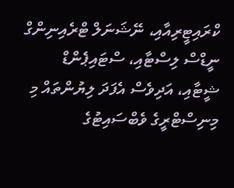ކްރައިޓީރިއާއި، ނޭޝަނަލް ޓްރެއިނިންގް ނީޑްސް ލިސްޓާއި، ސްޓައިޕެންޑް ޝީޓާއި، އަދިވެސް އެފަދަ ލިޔުންތައް މި މިނިސްޓްރީގެ ވެބްސައިޓުގެ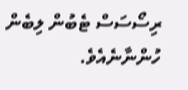ރިސޯސަސް ޓެބުން ލިބެން ހުންނާނެއެވެ.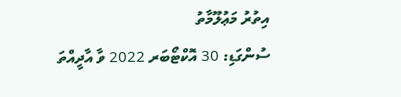އިތުރު މަޢުލޫމާތު
ސުންގަޑި: 30 އޮކްޓޯބަރ 2022 ވާ އާދީއްތަ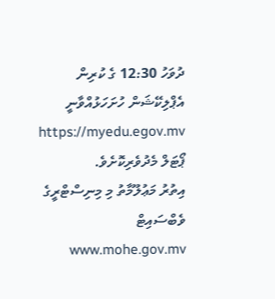ދުވަހު 12:30 ގެ ކުރިން
އެޕްލިކޭޝަން ހުށަހަޅުއްވާނީ https://myedu.egov.mv ޕޯޓަލް މެދުވެރިކޮށެވެ.
އިތުރު މަޢުލޫމާތު މި މިނިސްޓްރީގެ ވެބްސައިޓް www.mohe.gov.mv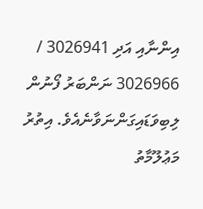އިންނާއި އަދި 3026941 / 3026966 ނަންބަރު ފޯނުން ލިބިވަޑައިގަންނަވާނެއެވެ. އިތުރު މަޢުލޫމާތު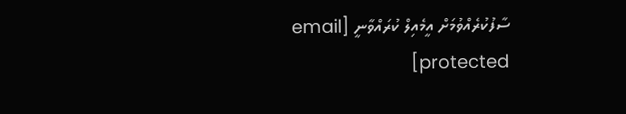ސާފުކުރެއްވުމަށް އީމެއިލް ކުރައްވާނީ [email protected]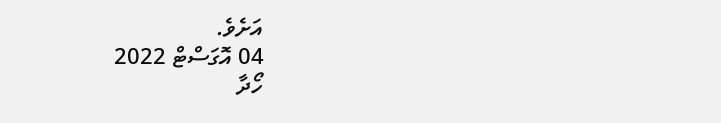އަށެވެ.
04 އޮގަސްޓް 2022
ހޯދާ